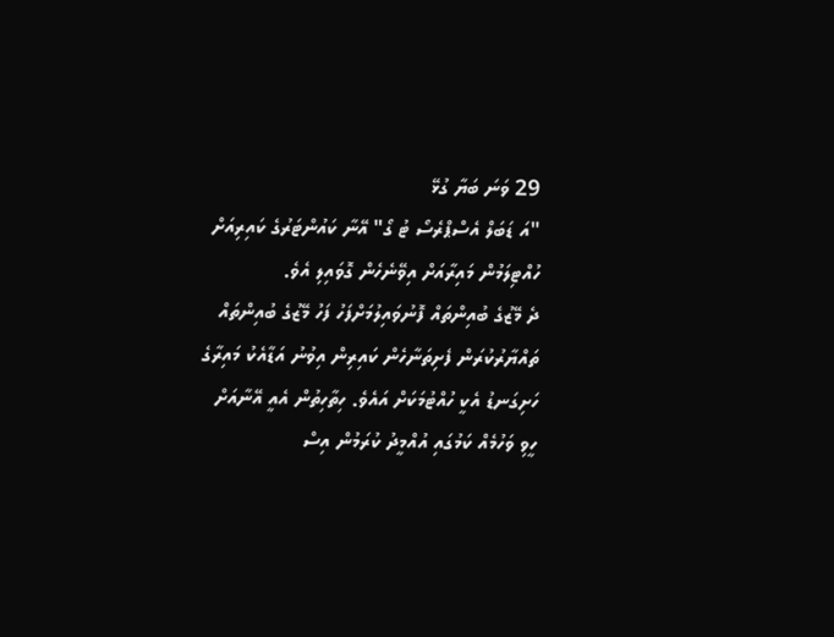29 ވަނަ ބަޔާ ގުޅޭ
"އަ ޑަބަލް އެސްޕްރެސޯ ޓު ގޯ" އޭނާ ކައުންޓަރުގެ ކައިރިއަށް ހުއްޓިލަމުން މައިރާއަށް އިވޭނެހެން ގޮވައިލި އެވެ.
ދެ މޭޒުގެ ބުއިންތައް ފޮނުވައިލުމަށްފަހު ފަހު މޭޒުގެ ބުއިންތައް ތައްޔާރުކުރަން ފެށިތަނާހެން ކައިރިން އިވުނު އަޑާއެކު މައިރާގެ ހަށިގަނޑު އެކީ ހުއްޓުމަކަށް އައެވެ. ހިތާހިތުން އެއީ އޭނާއަށް ހީވި ވަހުމެއް ކަމުގައި އުއްމީދު ކުރަމުން އިސް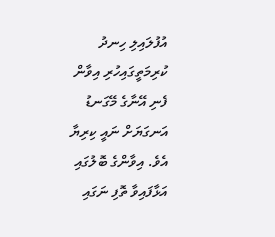އުފުލައިލި ހިނދު ކުރިމަތީގައިހުރި އިވާން ފެނި އޭނާގެ މޭގަނޑު އަނގަޔަށް ނައީ ކިރިޔާ އެވެ. އިވާންގެ ބޮލުގައި އަޅާފައިވާ ތޮފި ނަގައި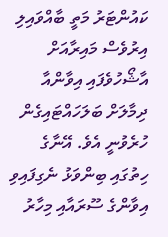ކައުންޓަރު މަތީ ބާއްވައިލި އިރުވެސް މައިރާއަށް އާޝޯހުވެފައި އިވާންއާ ދިމާލަށް ބަލަހައްޓައިގެން ހުރެވުނީ އެވެ. އޭނާގެ ހިތުގައި ބިންވަޅު ނެގިފައިވި އިވާންގެ ސޫރައާއި މިހާރު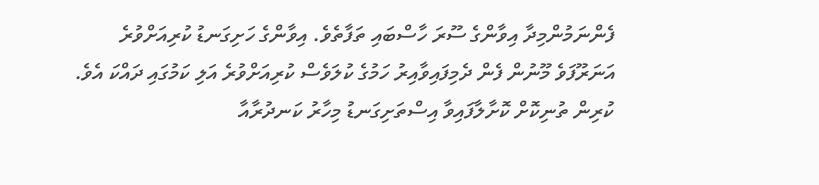ފެންނަމުންމިދާ އިވާންގެ ސޫރަ ހާސްބައި ތަފާތެވެ. އިވާންގެ ހަށިގަނޑު ކުރިއަށްވުރެ އަނަރޫފަވެ މޫނުން ފެން ދެމިފައިވާއިރު ހަމުގެ ކުލަވެސް ކުރިއަށްވުރެ އަލި ކަމުގައި ދައްކަ އެވެ. ކުރިން ތުނިކޮށް ކޮށާލާފައިވާ އިސްތަށިގަނޑު މިހާރު ކަނދުރާއާ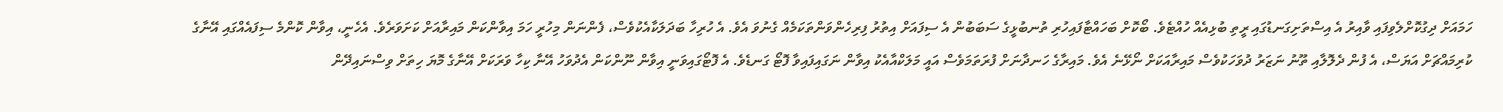ހަމައަށް ދިގުކޮށްލެވިފައި ވާއިރު އެ އިސްތަށިގަނޑުގައި ރީތި ބުޅިއެއް ހުއްޓެވެ. ބޯކޮށް ބަހައްޓާފައިހުރި ތުނބުޅީގެ ސަބަބުން އެ ސިފައަށް އިތުރު ފިރިހެންވަންތަކަމެއް ގެނުވަ އެވެ. އެ ހުރިހާ ބަދަލަކާއެކުވެސް، ފެންނަން މިހުރީ ހަމަ އިވާންކަން މައިރާއަށް ކަށަވަރެވެ. އެހެނީ، އިވާން ކޮންމެ ސިފައެއްގައި އޭނާގެ ކުރިމައްޗަށް އަޔަސް، އެ ފުން ދެލޮލާއި ތޫނު ނަޒަރު ދުވަހަކުވެސް މައިރާއަކަށް ނޯޅޭނެ އެވެ. މައިރާގެ ހަނދާނަށް ފުރަތަމަވެސް އައީ މަލަކްއާއެކު އިވާން ނަގައިފައިވާ ފޮޓޯ ގަނޑެވެ. އެ ފޮޓޯގައިވަނީ އިވާން ނޫންކަން އެދުވަހު އޭނާ ކިހާ ވަރަކަށް އޭނާގެ މޮޔަ ހިތަށް ވިސްނައިދޭން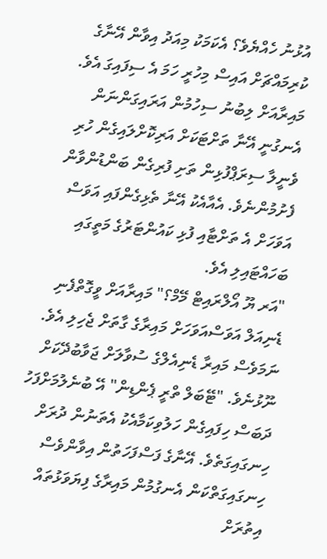އުޅުނު ހެއްޔެވެ؟ އެކަމަކު މިއަދު އިވާން އޭނާގެ ކުރިމައްޗަށް އައިސް މިހުރީ ހަމަ އެ ސިފައިގަ އެވެ.
މައިރާއަށް ލިބުނު ސިހުމުން އަރައިގަންނަން އެނގުނީ އޭނާ ތަށްޓަކަށް އަރިކޮށްލައިގެން ހުރި ވެނީލާ ސިރަޕްފުޅިން ތަށި ފުރިގެން ބަންޑުންވާން ފެށުމުންނެވެ. އެއާއެކު އޭނާ ތެޅިގެންފައި އަވަސް އަވަހަށް އެ ތަށްޓާއި ފުޅި ކައުންޓަރުގެ މަތީގައި ބަހައްޓައިލި އެވެ.
"އަރ ޔޫ އޯލްރައިޓް މޭމް؟" މައިރާއަށް ވީގޮތްފެނި ޑެނިއަލް އަވަސްއަވަހަށް މައިރާގެ ގާތަށް ޖެހިލި އެވެ. ނަމަވެސް މައިރާ ޑެނިއެލްގެ ސުވާލަށް ޖަވާބުދޭކަށް ނޫޅުނެވެ. "ޓޭބަލް ތްރީ ޕެންޑިން" އޭ ބުނެލުމަށްފަހު ދަބަސް ހިފައިގެން ހަލުވިކަމާއެކު އެތަނުން ދުރަށް ހިނގައިގަތެވެ. އޭނާގެ ފަސްފަހަތުން އިވާންވެސް ހިނގައިގަތްކަން އެނގުމުން މައިރާގެ ފިޔަވަޅުތައް އިތުރަށް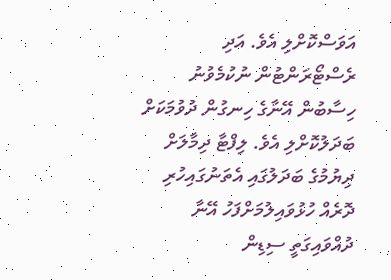އަވަސްކޮށްލި އެވެ. އަދި ރެސްޓޯރަންޓުން ނުކުމެވުނު ހިސާބުން އޭނާގެ ހިނގުން ދުވުމަކަށް ބަދަލުކޮށްލި އެވެ. ލިފްޓާ ދިމާލަށް ދިޔުމުގެ ބަދަލުގައި އެތަނުގައިހުރި ދޮރެއް ހުޅުވައިލުމަށްފަހު އޭނާ ދުއްވައިގަތީ ސިޑިން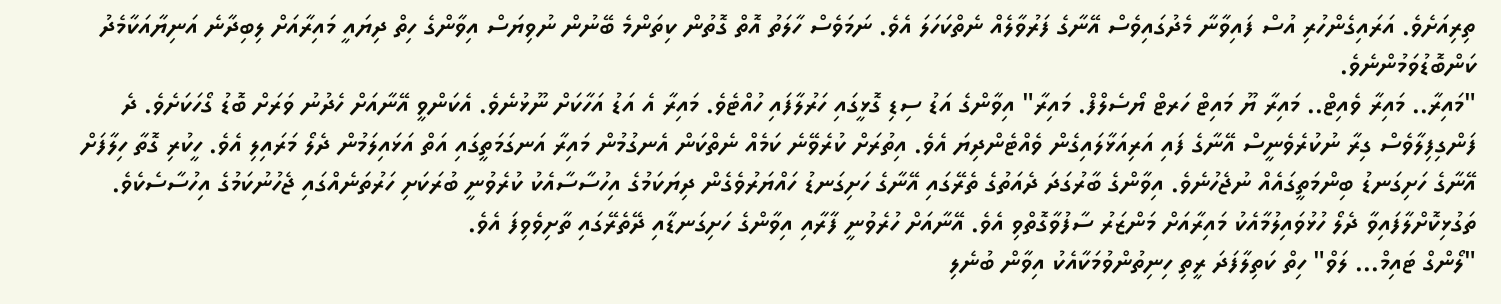ތިރިއަށެވެ. އަރައިގެންހުރި އުސް ފައިވާނާ މެދުގައިވެސް އޭނާގެ ފަރުވާލެއް ނެތްކަހަލަ އެވެ. ނަމަވެސް ހާލަތު އޮތް ގޮތުން ކިތަންމެ ބޭނުން ނުވިޔަސް އިވާންގެ ހިތް ދިޔައީ މައިރާއަށް ލިބިދާނެ އަނިޔާއަކާމެދު ކަންބޮޑުވަމުންނެވެ.
"މައިރާ.. މައިރާ ވެއިޓް.. މައިރާ ޔޫ މައިޓް ހަރޓް ޔޯސެލްފް. މައިރާ" އިވާންގެ އަޑު ސިޑި ގޮޅީގައި ހަރުލާފައި ހުއްޓެވެ. މައިރާ އެ އަޑު އަހާކަށް ނޫޅުނެވެ. އެކަންވީ އޭނާއަށް ހެދުނު ވަރަށް ބޮޑު ގޯހަކަށެވެ. ދެ ފަންގިފިލާވެސް ގިރާ ނުކުރެވެނީސް އޭނާގެ ފައި އަރިއަޅާލައިގެން ވެއްޓެންދިޔަ އެވެ. އިތުރަށް ކުރެވޭނެ ކަމެއް ނެތްކަން އެނގުމުން މައިރާ އަނގަމަތީގައި އަތް އަޅައިލަމުން ދެލޯ މަރައިލި އެވެ. ހީކުރި ގޮތާ ހިލާފަށް އޭނާގެ ހަށިގަނޑު ބިންމަތީގައެއް ނުޖެހުނެވެ. އިވާންގެ ބާރުގަދަ ދެއަތުގެ ތެރޭގައި އޭނާގެ ހަށިގަނޑު ހައްޔަރުވެގެން ދިޔަކަމުގެ އިހުސާސާއެކު ކުރެވުނީ ބުރަކަށި ހަރުތަނެއްގައި ޖެހުނުކަމުގެ އިހުސާސެކެވެ. ތަގުޅިކޮށްލާފައިވާ ދެލޯ ހުޅުވައިލުމާއެކު މައިރާއަށް މަންޒަރު ސާފުވާގޮތްވި އެވެ. އޭނާއަށް ހުރެވުނީ ފާރާއި އިވާންގެ ހަށިގަނޑާއި ދޭތެރޭގައި ތާށިވެވިފަ އެވެ.
"ލޯންގް ޓައިމް... ލަވް" ހިތް ކަތިލާފަދަ ރީތި ހިނިތުންވުމަކާއެކު އިވާން ބުނެލި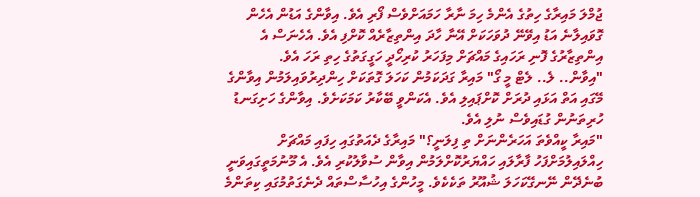ޖުމްލަ މައިރާގެ ހިތުގެ އެންމެ ހިމަ ނާރާ ހަމައަށްވެސް ފޯރި އެވެ. އިވާންގެ އަޑުން އެހެން ގޮވައިލާނެ އަޑު އިވޭނޭ ދުވަހަކަށް އޭނާ ހާދަ އިންތިޒާރެއް ކޮށްފި އެވެ. އެހެނަސް އެ އިންތިޒާރުގެ ފޮނި ރަހައިގެ މައްޗަށް މިފަހަރު ކުރިހޯދީ ހަގީގަތުގެ ހިތި ރަހަ އެވެ.
"އިވާން.. ލެ.. ލެޓް މީ ގޯ" މައިރާ ގަދަކަމުން ކަހަލަ ގޮތަކަށް ހިންދިރުވައިލަމުން އިވާންގެ މޭގައި އަތް އަޅައި ދުރަށް ކޮށްޕައިލި އެވެ. އެކަންވީ ބޭކާރު ކަމަކަށެވެ. އިވާންގެ ހަށިގަނޑު ހުރިތަނުން ގުޑައިވެސް ނުލި އެވެ.
"މައިރާ ކީއްވެތަ އަހަރެންނަށް ތި ފިލަނީ؟" މައިރާގެ ދެއަތުގައި ހިފައި މައްޗަށް ހިއްލައިލުމަށްފަހު ފާރާލައި ހައްޔަރުކޮށްލަމުން އިވާން ސުވާލުކުރި އެވެ. އެ މޫނުމަތީގައިވަނީ ބުނެދޭން ނޭނގޭކަހަލަ ޝުއޫރު ތަކެކެވެ. މީހުންގެ އިހުސާސްތައް ދެނެގަތުމުގައި ކިތަންމެ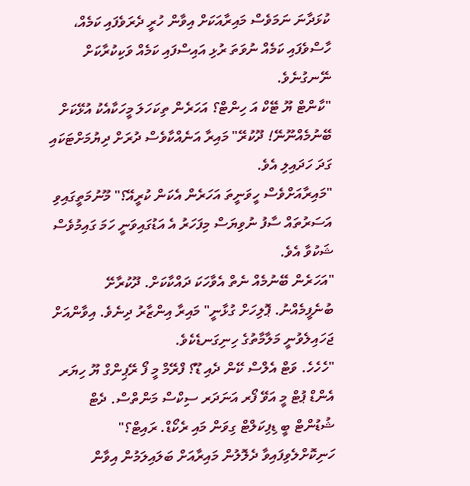ކުޅަދާނަ ނަމަވެސް މައިރާއަކަށް އިވާން ހުރީ ދެރަވެފައި ކަމެއް، ހާސްވެފައި ކަމެއް ނުވަތަ ރުޅި އައިސްފައި ކަމެއް ވަކިކުރާކަށް ނޭނގުނެވެ.
"ކާންޓް ޔޫ ޓޭކް އަ ހިންޓް؟ އަހަރެން ތިކަހަލަ މީހަކާއެކު އުޅޭކަށް ބޭނުމެއްނޫނޭ! ދޫކުރޭ" މައިރާ އަނެއްކާވެސް ދުރަށް ދިޔުމަށްޓަކައި ގަދަ ހަދައިލި އެވެ.
"މައިރާއަށްވެސް ހީވަނީތަ އަހަރެން އެކަން ކުރީއޭ؟" މޫނުމަތީގައިވި އަސަރުތައް ސާފު ނުވިޔަސް މިފަހަރު އެ އަޑުގައިވަނީ ހަމަ ގައިމުވެސް ޝަކުވާ އެވެ.
"އަހަރެން ބޭނުމެއް ނެތް އެވާހަކަ ދައްކާކަށް. ދޫކުރާށޭ ބުނެފީމެއްނު. ޕޮލިހަށް ގުޅާނީ" މައިރާ އިންޒާރު ދިނެވެ. އިވާންއަށް ޖަހައިލެވުނީ މަލާމާތުގެ ހިނިގަނޑެކެވެ.
"ހެހެހެ. ވަޓް އެލްސް ކޭން ދެއި ޑޫ؟ ފްރޭމް މީ ފޯ ރޭޕިންގް ޔޫ ހިޔަރ އެންޑް ޕުޓް މީ އަވޭ ފޯރ އަނަދަރ ސިކްސް މަންތްސް. ދެޓް ޝުޑުންޓް ބީ ޑިފިކަލްޓް ގިވަން މައި ރެކޯޑް. ރައިޓް؟" ހަނިކޮށްލެވިފައިވާ ދެލޮލުން މައިރާއަށް ބަލައިލަމުން އިވާން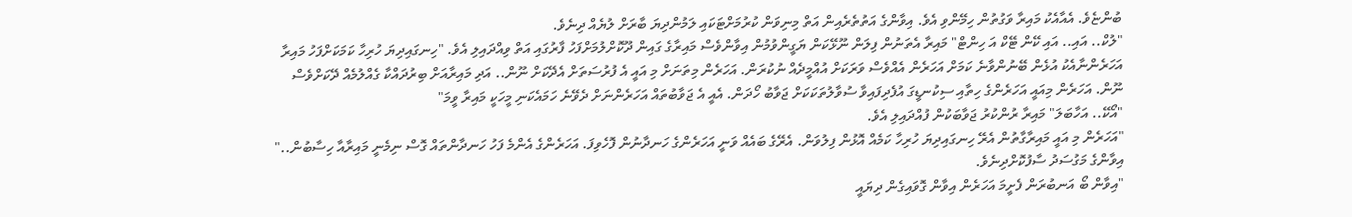ބުންޏެވެ. އެއާއެކު މައިރާ ވަގުތުން ހިމޭންވި އެވެ. އިވާންގެ އަތުތެރެއިން އަތް މިނިވަން ކުރުމަށްޓަކައި ލަމުންދިޔަ ބާރަށް ލުޔެއް ދިނެވެ.
"ލުކް.. އައި.. އައި ކޭން ޓޭކް އަ ހިންޓް" މައިރާ އެތަނުން ފިލަން ނޫޅޭކަން ޔަގީންވުމުން އިވާންވެސް މައިރާގެ ގައިން ދޫކޮށްލުމަށްފަހު ފާރުގައި އަތް ވިއްދައިލި އެވެ. "ހިނގައިދިޔަ ހުރިހާ ކަމަކަށްފަހު މައިރާ އަހަރެންނާއެކު އުޅެން ބޭނުންވާނެ ކަމަށް އަހަރެން އެއްވެސް ވަރަކަށް އުއްމީދެއް ނުކުރަން. އަހަރެން މިތަނަށް މި އައީ އެ ފުރުސަތަށް އެދޭކަށް ނޫން.. އަދި މައިރާއަށް ބިރުދައްކާ ގެއްލުމެއް ދޭކަށްވެސް ނޫން. އަހަރެން މިއައީ އަހަރެންގެ ހިތާއި ސިކުނޑީގަ އުފެދިފައިވާ ސުވާލުތަކަކަށް ޖަވާބު ހޯދަން. އެއީ އެ ޖަވާބުތައް އަހަރެންނަށް ދެވޭނެ ހަމައެކަނި މީހަކީ މައިރާ ވީމަ"
"އޯކޭ.. އަހާބަލަ" މައިރާ ރުންކުރު ޖަވާބަކުން ފުއްދައިލި އެވެ.
"އަހަރެން މި އައީ މައިރާގާތުން އެރޭ ހިނގައިދިޔަ ހުރިހާ ކަމެއް އޮޅުން ފިލުވަން. އެރޭގެ ބައެއް ވަނީ އަހަރެންގެ ހަނދާނުން ފޮހެވިފަ. އަހަރެންގެ އެންމެ ފަހު ހަނދާންތައް ގޮސް ނިމެނީ މައިރާއާ ހިސާބުން.." އިވާންގެ މަގުސަދު ސާފުކޮށްދިނެވެ.
"އިވާން ބޯ އަނބުރަން ފެށީމަ އަހަރެން އިވާން ގޮވައިގެން ދިޔައީ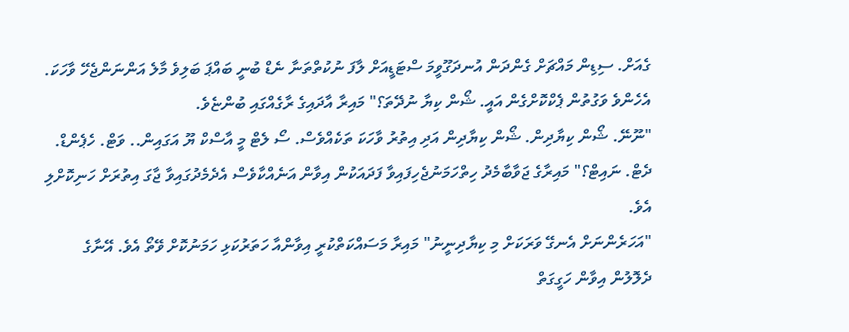ގެއަށް. ސިޑިން މައްޗަށް ގެންދަން އުނދަގޫވީމަ ސްޓަޑީއަށް ލާފަ ނުކުތްތަނާ ނެޑް ބުނީ ބައްޕަ ބަލިވެ މާލެ އަންނަންޖެހޭ ވާހަކަ. އެހެންވެ ވަގުތުން ޕެކްކޮށްގެން އައީ. ޝޯން ކިޔާ ނުދޭތަ؟" މައިރާ އާދައިގެ ރާގެއްގައި ބުންޏެވެ.
"ނޫނޭ. ޝޯން ކިޔާދިން. ޝޯން ކިޔާދިން އަދި އިތުރު ވާހަކަ ތަކެއްވެސް. ސޯ ލެޓް މީ އާސްކް ޔޫ އަގައިން.. ވަޓް. ހެޕެންޑް. ދެޓް. ނައިޓް؟" މައިރާގެ ޖަވާބާމެދު ހިތްހަމަނުޖެހިފައިވާ ފަދައަކުން އިވާން އަނެއްކާވެސް އެދެމެދުގައިވާ ޖާގަ އިތުރަށް ހަނިކޮށްލި އެވެ.
"އަހަރެންނަށް އެނގޭ ވަރަކަށް މި ކިޔާދިނީނު" މައިރާ މަސައްކަތްކުރީ އިވާންއާ ހަތަރުކަޅި ހަމަނުކޮށް ވޭތޯ އެވެ. އޭނާގެ ދެލޮލުން އިވާން ހަގީގަތް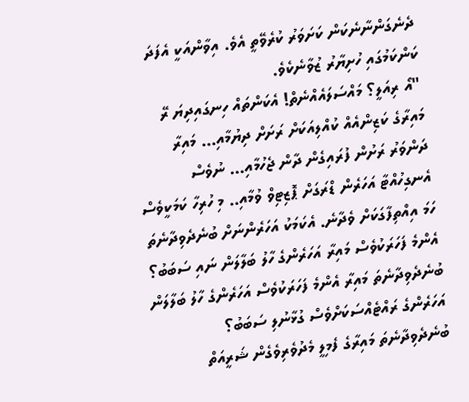ދެނެގަންނާނެކަން ކަށަވަރު ކުރެވޭތީ އެވެ. އިވާންއަކީ އެފަދަ ކަންކަމުގައި ހުށިޔާރު ޒުވާނެކެވެ.
"އޯ ރިއަލީ؟ މައްސަލައެއްނެތް! އެކަންތައް ހިނގައިދިޔަ ރޭ މައިރާގެ ކަޒިންއެއް ކުއްލިއަކަށް ރަށަށް ދިޔުމާއި... މައިރާ ދަންވަރު ރަށުން ފުރައިގެން ދާން ޖެހުމާއި... ނުވެސް އެނގިހުއްޓާ އަހަރެން ޑްރަގަށް ޕޮޒިޓިވް ވުމާއި.. މި ހުރިހާ ކަމަކީވެސް ހަމަ އިއްތިފާގަކަށް ވެދާނެ. އެކަމަކު އަހަރެންނަށް ބުނެދެވިދާނެތަ އެންމެ ފަހަރަކުވެސް މައިރާ އަހަރެންގެ ހާލު ބަލާލަން ނައި ސަބަބު؟ ބުނެދެވިދާނެތަ މައިރާ އެންމެ ފަހަރަކުވެސް އަހަރެންގެ ހާލު ބަލާލަން އަހަރެންގެ ރައްޓެއްސަކަށްވެސް ގުޅާނުލި ސަބަބު؟ ބުނެދެވިދާނެތަ މައިރާގެ ފެމިލީ މެދުވެރިވެގެން ޝަރީއަތް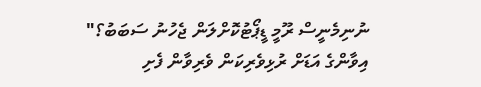ނުނިމެނީސް ރޫމީ ޑީޕޯޓުކޮށްލަން ޖެހުނު ސަބަބު؟" އިވާންގެ އަޑަށް ރުޅިވެރިކަން ވެރިވާން ފެށި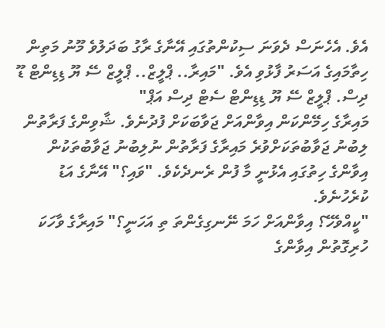އެވެ. އެހެނަސް ދެވަނަ ސިކުންތުގައި އޭނާގެ ރާގު ބަދަލުވެ މޫނު މަތިން ހިތާމައިގެ އަސަރު ފާޅުވި އެވެ. "މައިރާ.. ޕްލީޒް.. ޕްލީޒް ސޭ ޔޫ ޑިޑިންޓް ޑޫ ދިސް. ޕްލީޒް ސޭ ޔޫ ޑިޑިންޓް ސެޓް ދިސް އަޕް"
މައިރާގެ ހިމޭންކަން އިވާންއަށް ޖަވާބަކަށް ފުދުނެވެ. ޝާވިންގެ ފަރާތުން ލިބުނު ޖަވާބުތަކަށްވުރެ މައިރާގެ ފަރާތުން ނުލިބުނު ޖަވާބުތަކުން އިވާންގެ ހިތުގައި އެޅުނީ މާ ފުން ރެނދެކެވެ. "ވައި؟" އޭނާގެ އަޑު ކުރެހުނެވެ.
"ކީއްވެހޭ؟ އިވާންއަށް ހަމަ ނޭނގިގެންތަ ތި އަހަނީ؟" މައިރާގެ ވާހަކަ ހުރިގޮތުން އިވާންގެ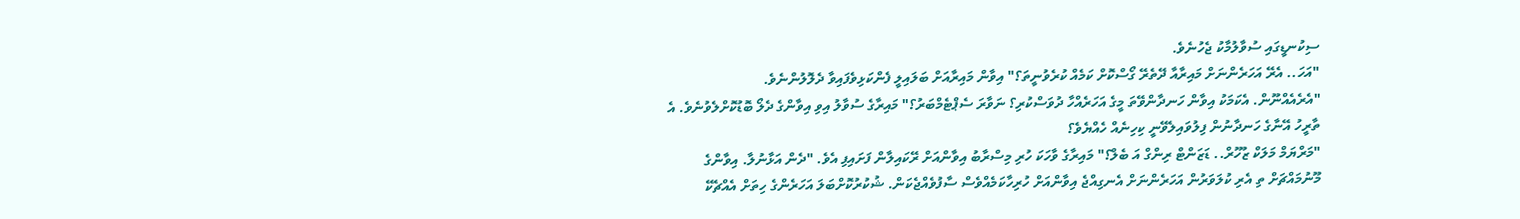ސިކުނޑީގައި ސުވާލުމާކު ޖެހުނެވެ.
"އަހަ.. އެރޭ އަހަރެންނަށް މައިރާއާ ދޭތެރޭ ގޯސްކޮށް ކަމެއް ކުރެވުނީތަ؟" އިވާން މައިރާއަށް ބަލައިލީ ފެންކަޅިވެފައިވާ ދެލޮލުންނެވެ.
"އެރެއެއްނޫން. އެކަމަކު އިވާން ހަނދާންވޭތަ މީގެ އަހަރެއްހާ ދުވަސްކުރި؟ ނަވާރަ ސެޕްޓެމްބަރު؟" މައިރާގެ ސުވާލު އިވި އިވާންގެ ދެލޯ ބޮޑުކޮށްލެވުނެވެ. އެ ތާރީހު އޭނާގެ ހަނދާނުން ފިލުވައިލެވޭނީ ކިހިނެއް ހެއްޔެވެ؟
"މަރްޔަމް މަލަކް ޒުހޫރް.. ޑަޒަންޓް ރިންގް އަ ބެލް؟" މައިރާގެ ވާހަކަ ހުރި މިސްރާބު އިވާންއަށް ރޭކައިލާން ފަށައިފި އެވެ. "ދެން އަޅާނުލާ. އިވާންގެ މޫނުމައްޗަށް ތި އެރި ކުލަވަރުން އަހަރެންނަށް އެނގިއްޖެ އިވާންއަށް ހުރިހާކަމެއްވެސް ސާފުވެއްޖެކަން. ޝުކުރުކޮށްބަލަ އަހަރެންގެ ހިތަށް އެއްޗެކޭ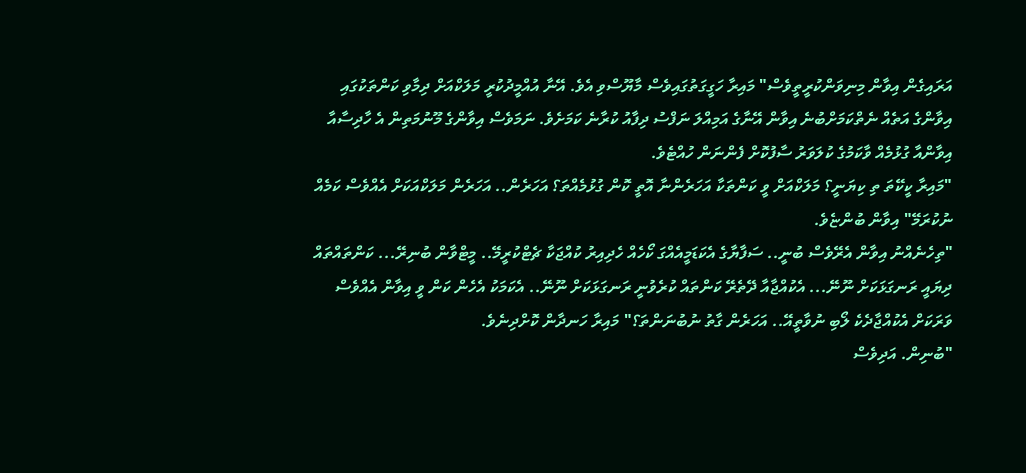އަރައިގެން އިވާން މިނިވަންކުރީތީވެސް" މައިރާ ހަގީގަތުގައިވެސް މާޔޫސްވި އެވެ. އޭނާ އުއްމީދުކުރީ މަލަކްއަށް ދިމާވި ކަންތަކުގައި އިވާންގެ އަތެއް ނެތްކަމަށްބުނެ އިވާން އޭނާގެ އަމިއްލަ ނަފްސު ދިފާއު ކުރާނެ ކަމަށެވެ. ނަމަވެސް އިވާންގެ މޫނުމަތިން އެ ހާދިސާއާ އިވާންއާ ގުޅުމެއް ވާކަމުގެ ކުލަވަރު ސާފުކޮށް ފެންނަން ހުއްޓެވެ.
"މައިރާ ކީކޭތަ ތި ކިޔަނީ؟ މަލަކްއަށް ވީ ކަންތަކާ އަހަރެންނާ އޮތީ ކޮން ގުޅުމެއްތަ؟ އަހަރެން.. އަހަރެން މަލަކްއަކަށް އެއްވެސް ކަމެއް ނުކުރަމޭ" އިވާން ބުންޏެވެ.
"ތިހެނެއްނު އިވާން އެރޭވެސް ބުނީ.. ސަފާޔާގެ އެކަޑަމީއެއްގަ ކޯހެއް ހެދިއިރު ކުއްޖަކާ ޗެޓްކުރީމޭ.. މީޓްވާން ބުނިރޭ... ކަންތައްތައް ދިޔައީ ރަނގަޅަކަށް ނޫނޭ... އެކުއްޖާއާ ދޭތެރޭ ކަންތައް ކުރެވުނީ ރަނގަޅަކަށް ނޫނޭ.. އެކަމަކު އެހެން ކަން ވީ އިވާން އެއްވެސް ވަރަކަށް އެކުއްޖާދެކެ ލޯބި ނުވާތީއޭ.. އަހަރެން ގާތު ނުބުނަންތަ؟" މައިރާ ހަނދާން ކޮށްދިނެވެ.
"ބުނިން. އަދިވެސް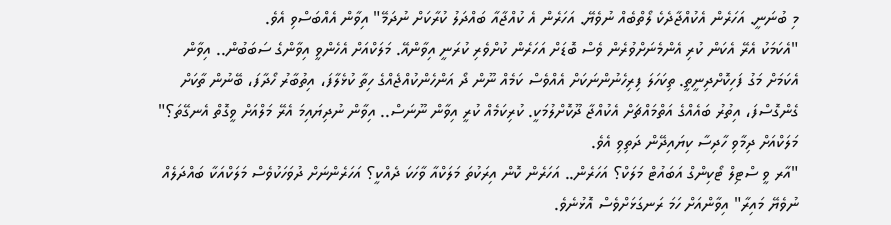މި ބުނަނީ. އަހަރެން އެކުއްޖާދެކެ ލޯތްބެއް ނުވެޔޭ. އަހަރެން އެ ކުއްޖާއާ ބައްދަލު ކުރާކަށް ނުދަމޭ" އިވާން އެއްބަސްވި އެވެ.
"އެކަމަކު އެރޭ އެކަން ކުރި އެންމެނަށްވުރެން ވެސް ބޮޑަށް އަހަރެން ކުށްވެރި ކުރަނީ އިވާންއޭ. މަލަކްއަށް އެހެންވީ އިވާންގެ ސަބަބުން.. އިވާން އެކަމަށް މަގު ފަހިކޮށްދިނީތީ. ތިކަހަލަ ފިރިހެނުންނަކަށް އެއްވެސް ކަމެއް ނޫން ދޯ އަންހެންކުއްޖެއްގެ ހިތާ ކުޅެލާފަ، އިތުބާރު ހޯދާފަ، ބޭނުން ތާކަށް ގެންގޮސްފަ، އިތުރު ބައެއްގެ އަތްމައްޗަށް އެކުއްޖާ ދޫކޮށްލުމަކީ. ކުރިކަމެއް ކުރީ އިވާން ނޫނަސް.. އިވާން ނުދިޔައިމަ އެރޭ މަލްއަށް ވީގޮތް އެނގޭތަ؟" މަލަކްއަށް ދިމާވި ހާދިސާ ކިޔައިދޭން ދަތިވި އެވެ.
"އާރ ވީ ސްޓިލް ޓޯކިންގް އަބައުޓް މަލަކް؟ އަހަރެން.. އަހަރެން ކޮން އިރަކުތަ މަލަކްއާ ވާހަކަ ދެއްކީ؟ އަހަރެންނަށް ދުވަހަކުވެސް މަލަކްއަކާ ބައްދަލެއް ނުވެޔޭ މައިރާ" އިވާންއަށް ހަމަ ރަނގަޅަށްވެސް އޮޅުނެވެ.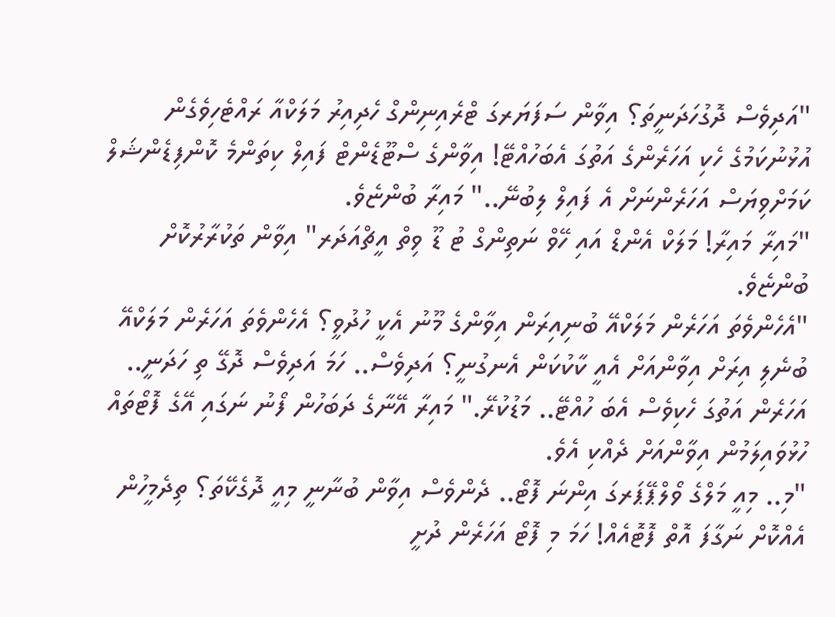"އަދިވެސް ދޮގުހަދަނީތަ؟ އިވާން ސަފަޔަރގަ ޓްރެއިނިންގް ހެދިއިރު މަލަކްއާ ރައްޓެހިވެގެން އުޅުނުކަމުގެ ހެކި އަހަރެންގެ އަތުގަ އެބަހުއްޓޭ! އިވާންގެ ސްޓޫޑެންޓް ފައިލް ކިތަންމެ ކޮންފިޑެންޝަލް ކަމަށްވިޔަސް އަހަރެންނަށް އެ ފައިލް ލިބުނޭ.." މައިރާ ބުންޏެވެ.
"މައިރާ މައިރާ! މަލަކް އެންޑް އައި ހޭވް ނަތިންގް ޓު ޑޫ ވިތް އީޗްއަދަރ" އިވާން ތަކުރާރުކޮށް ބުންޏެވެ.
"އެހެންވެތަ އަހަރެން މަލަކްއޭ ބުނިއިރަން އިވާންގެ މޫނު އެކީ ހުދުވީ؟ އެހެންވެތަ އަހަރެން މަލަކްއޭ ބުނެލި އިރަށް އިވާންއަށް އެއީ ކާކުކަން އެނގުނީ؟ އަދިވެސް.. ހަމަ އަދިވެސް ދޮގޭ ތި ހަދަނީ.. އަހަރެން އަތުގަ ހެކިވެސް އެބަ ހުއްޓޭ.. މަޑުކުރޭ." މައިރާ އޭނާގެ ދަބަހުން ފޯނު ނަގައި އޭގެ ފޮޓޯތައް ހުޅުވައިލަމުން އިވާންއަށް ދެއްކި އެވެ.
"މި.. މިއީ މަލްގެ ވޯލްޕޭޕަރގަ އިންނަ ފޮޓޯ.. ދެންވެސް އިވާން ބުނާނީ މިއީ ދޮގެކޭތަ؟ ތިދެމީހުން އެއްކޮށް ނަގާފަ އޮތް ފޮޓޮއެއް! ހަމަ މި ފޮޓޯ އަހަރެން ދުށީ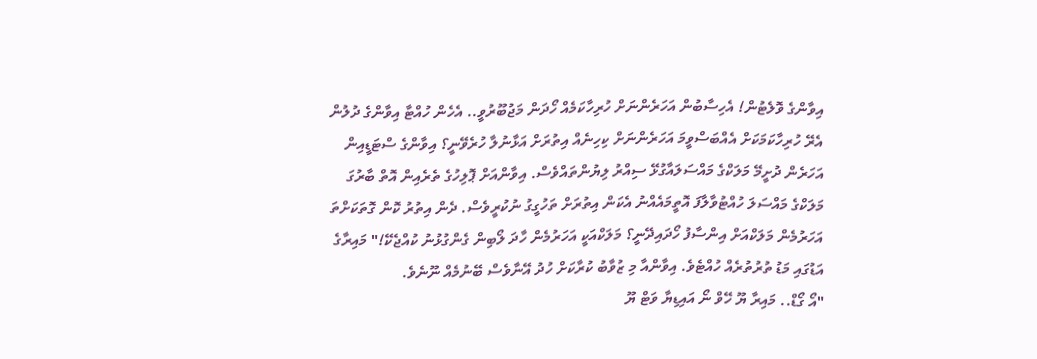އިވާންގެ ވޮލެޓުން! އެހިސާބުން އަހަރެންނަށް ހުރިހާކަމެއް ހޯދަން މަޖުބޫރުވީ.. އެހެން ހުއްޓާ އިވާންގެ ދުލުން އެރޭ ހުރިހާކަމަކަށް އެއްބަސްވީމަ އަހަރެންނަށް ކިހިނެއް އިތުރަށް އަޅާނުލާ ހުރެވޭނީ؟ އިވާންގެ ސްޓަޑީއިން އަހަރެން ދުށީމޭ މަލަކްގެ މައްސަލައާގުޅޭ ސިއްރު ލިޔުންތައްވެސް. އިވާންއަށް ޕޮލިހުގެ ތެރެއިން އޮތް ބާރުގަ މަލަކްގެ މައްސަލަ ހުއްޓުވާލާފަ އޮތީމައެއްނު އެކަން އިތުރަށް ތަހުގީގު ނުކުރީވެސް. ދެން އިތުރު ކޮން ގޮތަކަށްތަ އަހަރުމެން މަލަކްއަށް އިންސާފު ހޯދައިދޭނީ؟ މަލަކްއަކީ އަހަރުމެން ހާދަ ލޯބިން ގެންގުޅުނު ކުއްޖެކޭ!" މައިރާގެ އަޑުގައި މަޑު ތުރުތުރެއް ހުއްޓެވެ. އިވާންއާ މި ޒުވާބު ކުރާކަށް ހުދު އޭނާވެސް ބޭނުމެއް ނޫނެވެ.
"އޯ ގޯޑް.. މައިރާ ޔޫ ހޭވް ނޯ އައިޑިޔާ ވަޓް ޔޫ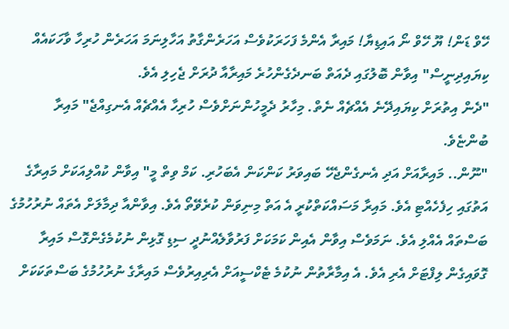ހޭވް ޑަން! ޔޫ ހޭވް ނޯ އައިޑިޔާ! މައިރާ އެންމެ ފަހަރަކުވެސް އަހަރެންގާތު އަހާލިނަމަ އަހަރެން ހުރިހާ ވާހަކައެއް ކިޔައިދިނީސް" އިވާން ބޮލުގައި ދެއަތް ބަނދެގެންހުރެ މައިރާއާ ދުރަށް ޖެހިލި އެވެ.
"ދެން އިތުރަށް ކިޔައިދޭނެ އެއްޗެއް ނެތް. މިހާރު ދެމީހުންނަށްވެސް ހުރިހާ އެއްޗެއް އެނގިއްޖެ" މައިރާ ބުންޏެވެ.
"ނޫން.. މައިރާއަށް އަދި އެނގެންޖެހޭ ބައިވަރު ކަންކަން އެބަހުރި. ކަމް ވިތް މީ" އިވާން ކުއްލިއަކަށް މައިރާގެ އަތުގައި ހިފެހެއްޓި އެވެ. މައިރާ މަސައްކަތްކުރީ އެ އަތް މިނިވަން ކުރެވޭތޯ އެވެ. އިވާންއާ ދިމާލަށް އެތައް ނުރުހުމުގެ ބަސްތައް އެއްލި އެވެ. ނަމަވެސް އިވާން އެއިން ކަމަކަށް ފަރުވާލެއްނުދީ ސިޑި ގޮޅިން ނުކުމެގެންގޮސް މައިރާ ގޮވައިގެން ލިފްޓަށް އެރި އެވެ. އެ އިމާރާތުން ނުކުމެ ޓެކްސީއަށް އެރިއިރުވެސް މައިރާގެ ނުރުހުމުގެ ބަސްތަކަކަށް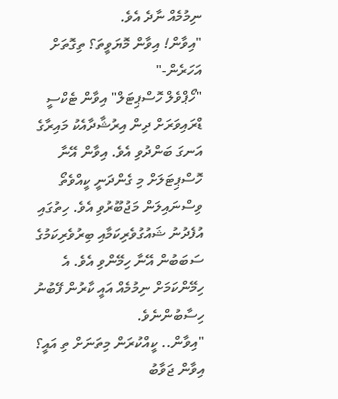ނިމުމެއް ނާދެ އެވެ.
"އިވާން! އިވާން މޮޔަވީތަ؟ ތިގޮތަށް އަހަރެން-"
"ހޯޕްވެލް ހޮސްޕިޓަލް" އިވާން ޓެކްސީ ޑްރައިވަރަށް ދިން އިރުޝާދާއެކު މައިރާގެ އަނގަ ބަންދުވި އެވެ. އިވާން އޭނާ ހޮސްޕިޓަލަށް މި ގެންދަނީ ކީއްވެތޯ ވިސްނައިލަން މަޖުބޫރުވި އެވެ. ހިތުގައި އުފެދުނު ޝައުގުވެރިކަމާއި ބިރުވެރިކަމުގެ ސަބަބުން އޭނާ ހިމޭންވި އެވެ. އެ ހިމޭންކަމަށް ނިމުމެއް އައީ ކާރުން ފޭބުނު ހިސާބުންނެވެ.
"އިވާން.. ކީއްކުރަން މިތަނަށް ތި އައީ؟ އިވާން ޖަވާބު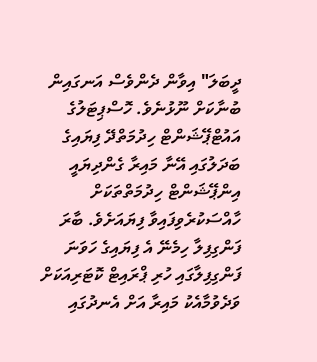ދީބަލަ" އިވާން ދެންވެސް އަނގައިން ބުނާކަށް ނޫޅުނެވެ. ހޮސްޕިޓަލުގެ އައުޓްޕޭޝަންޓް ހިދުމަތްދޭ ފިޔައިގެ ބަދަލުގައި އޭނާ މައިރާ ގެންދިޔައީ އިންޕޭޝަންޓް ހިދުމަތްތަކަށް ހާއްސަކުރެވިފައިވާ ފިޔައަށެވެ. ބާރަ ފަންގިފިލާ ހިމެނޭ އެ ފިޔައިގެ ހަވަނަ ފަންގިފިލާގައި ހުރި ޕްރައިޓް ކޮޓަރިއަކަށް ވަދެވުމާއެކު މައިރާ އަށް އެނދުގައި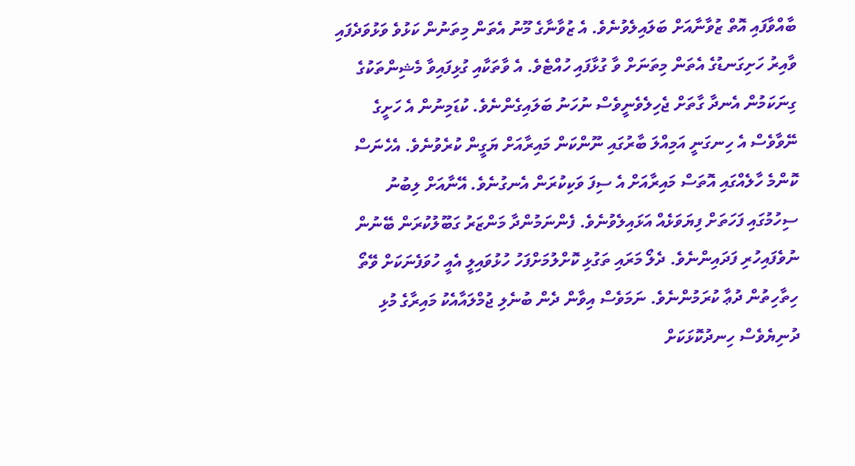ބާއްވާފައި އޮތް ޒުވާނާއަށް ބަލައިލެވުނެވެ. އެ ޒުވާނާގެ މޫނު އެތަން މިތަނުން ކަޅުވެ ވަޅުވަދެފައި ވާއިރު ހަށިގަނޑުގެ އެތަން މިތަނަށް ވާ ގުޅާފައި ހުއްޓެވެ. އެ ވާތަކާއި ގުޅިފައިވާ މެޝިންތަކުގެ ގިނަކަމުން އެނދާ ގާތަށް ޖެހިލެވެނީވެސް ނުހަނު ބަލައިގެންނެވެ. ކުޑަމިނުން އެ ހަށީގެ ނޭވާވެސް އެ ހިނގަނީ އަމިއްލަ ބާރުގައި ނޫންކަން މައިރާއަށް ޔަގީން ކުރެވުނެވެ. އެހެނަސް ކޮންމެ ހާލެއްގައި އޮތަސް މައިރާއަށް އެ ސިފަ ވަކިކުރަން އެނގުނެވެ. އޭނާއަށް ލިބުނު ސިހުމުގައި ފަހަތަށް ފިޔަވަޅެއް އަޅައިލެވުނެވެ. ފެންނަމުންދާ މަންޒަރު ގަބޫލުކުރަން ބޭނުން ނުވެފައިހުރި ފަދައިންނެވެ. ދެލޯ މަރައި ތަގުޅި ކޮށްލުމަށްފަހު ހުޅުވައިލީ އެއީ ހުވަފެނަކަށް ވޭތޯ ހިތާހިތުން ދުޢާ ކުރަމުންނެވެ. ނަމަވެސް އިވާން ދެން ބުނެލި ޖުމްލައާއެކު މައިރާގެ މުޅި ދުނިޔެވެސް ހިނދުކޮޅަކަށް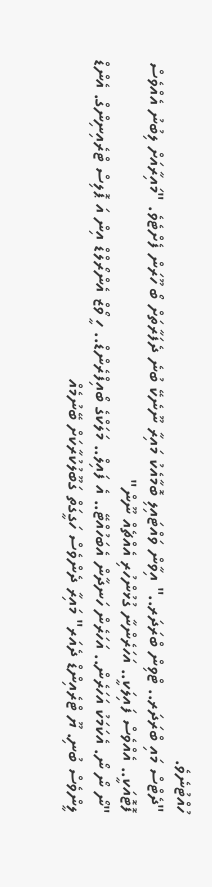ހުއްޓުނެވެ.
"ދެޓްސް މައި ބްރަދަރ.. ޓްވިން ބްރަދަރ.." އިވާން ވައްޓައިލި ބޮމާއެކު މައިރާ ނޫނެކޭ ބުނެ ދެފަރާތަށް ބޯ ހޫރަން ފެށްޓެވެ. "މައިރާއަށް ލިބުނު އެއްވެސް ފޮޓޮއަކީ.. އެއްވެސް ފައިލަކީ.. އަހަރެންނާ ގުޅުންހުރި އެއްޗެއް ނޫން"
"ނޯ ނޯ ނޯ. އެކަމަކު އަހަރެން.. އަހަރެން ހަނދާން އެބަހުއްޓޭ.. އެ ފައިލް.. މަލަކްގެ ބޯއިފްރެންޑް.. ހީ ވޯޒް އެންރޯލްޑް އިން އަ ޕޮލިސް ޓްރެއިނިންގް. އެންޑް ލީންވެސް ބުނި. ޔޫ ޓްރެއިންޑް ދެއަރ" މައިރާ ދެންވެސް ހަގީގަތް ގަބޫލުކުރާކަށް ބޭނުމެއް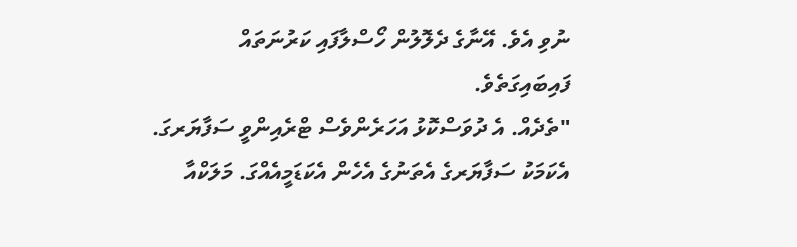ނުވި އެވެ. އޭނާގެ ދެލޮލުން ހޯސްލާފައި ކަރުނަތައް ފައިބައިގަތެވެ.
"ތެދެއް. އެ ދުވަސްކޮޅު އަހަރެންވެސް ޓްރެއިންވީ ސަފާޔަރގަ. އެކަމަކު ސަފާޔަރގެ އެތަނުގެ އެހެން އެކަޑަމީއެއްގަ. މަލަކްއާ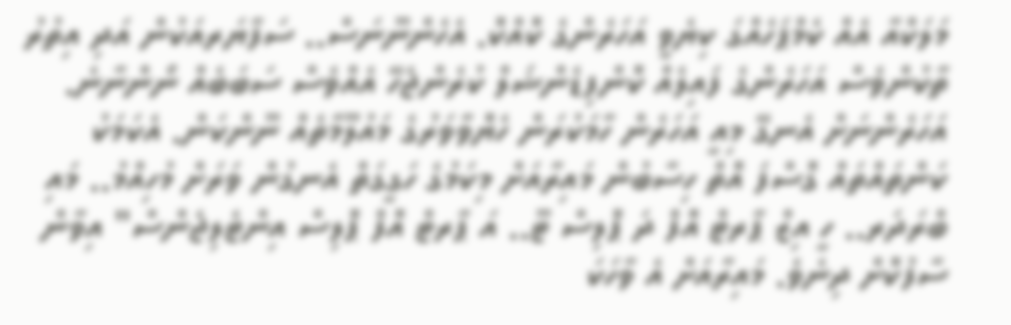މަލަކްއާ އެއް ކެމްޕަހެއްގަ ކިޔެވީ އަހަރެންގެ ކޮއްކޮ. އެހެންނޫނަސް.. ސަފާޔަރއަކުން އަދި އިތުރު ތާކުންވެސް އަހަރެންގެ ފައިލެއް ކޮންފިޑެންޝަލް ކުރެންޖެހޭ އެއްވެސް ސަބަބެއް ނޯންނާނެ. އަހަރެންނަށް އެނގޭ މިއީ އަހަރެން ހާމަކުރަން ހެޔޮވާވަރުގެ މައުލޫމާތެއް ނޫންކަން. އެކަމަކު ކަންތައްތައް ގޮސްފަ އޮތް ހިސާބުން މައިރާއަށް މިކަމުގެ ހަގީގަތް އެނގުން ވަރަށް މުހިއްމު.. މައި ބްރަދަރ.. ހީ އިޒް ޕާރޓް އޮފް ދަ ޕޮލިސް ޓޫ.. އަ ޕާރޓް އޮފް ޕޮލިސް އިންޓެލިޖެންސް" އިވާން ސާފުކޮށް ދިނެވެ. މައިރާއަށް އެ ވާހަކަ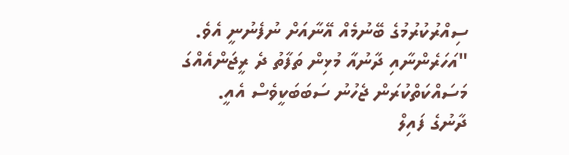ސިއްރުކުރުމުގެ ބޭނުމެއް އޭނާއަށް ނުފެނުނީ އެވެ. "އަހަރެންނާއި ދާނުއާ މުޅިން ތަފާތު ދެ ރީޖަންއެއްގަ މަސައްކަތްކުރަން ޖެހުނު ސަބަބަކީވެސް އެއީ. ދާނުގެ ފައިލް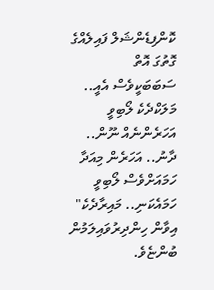ކޮންފިޑެންޝަލް ފައިލެއްގެ ގޮތުގަ އޮތް ސަބަބަކީވެސް އެއީ.. މަލަކްދެކެ ލޯބިވީ އަހަރެންނެއް ނޫން.. ދާނު.. އަހަރެން މިއަދާ ހަމައަށްވެސް ލޯބިވީ ހަމައެކަނި.. މައިރާދެކެ" އިވާން ހިންދިރުވައިލަމުން ބުންޏެވެ.